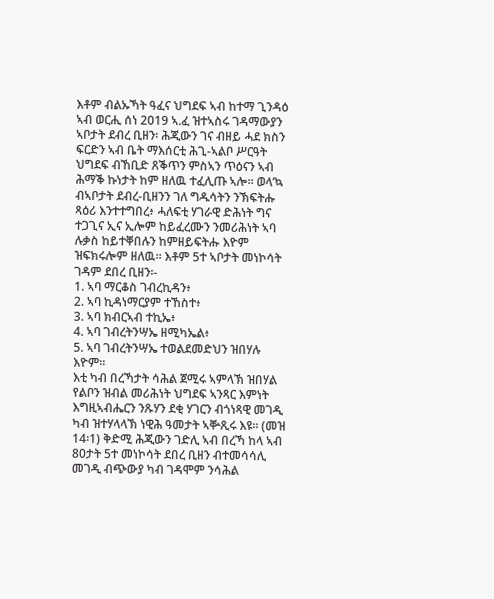እቶም ብልኡኻት ዓፈና ህግደፍ ኣብ ከተማ ጊንዳዕ ኣብ ወርሒ ሰነ 2019 ኣ.ፈ ዝተኣስሩ ገዳማውያን ኣቦታት ደብረ ቢዘን፡ ሕጂውን ገና ብዘይ ሓደ ክስን ፍርድን ኣብ ቤት ማእሰርቲ ሕጊ-ኣልቦ ሥርዓት ህግደፍ ብኸቢድ ጸቕጥን ምስኣን ጥዕናን ኣብ ሕማቕ ኩነታት ከም ዘለዉ ተፈሊጡ ኣሎ። ወላ’ኳ ብኣቦታት ደብረ-ቢዘንን ገለ ግዱሳትን ንኽፍትሑ ጻዕሪ እንተተግበረ፥ ሓለፍቲ ሃገራዊ ድሕነት ግና ተጋጊና ኢና ኢሎም ከይፈረሙን ንመሪሕነት ኣባ ሉቃስ ከይተቐበሉን ከምዘይፍትሑ እዮም ዝፍክሩሎም ዘለዉ። እቶም 5ተ ኣቦታት መነኮሳት ገዳም ደበረ ቢዘን፡-
1. ኣባ ማርቆስ ገብረኪዳን፥
2. ኣባ ኪዳነማርያም ተኸስተ፥
3. ኣባ ክብርኣብ ተኪኤ፥
4. ኣባ ገብረትንሣኤ ዘሚካኤል፥
5. ኣባ ገብረትንሣኤ ተወልደመድህን ዝበሃሉ እዮም።
እቲ ካብ በረኻታት ሳሕል ጀሚሩ ኣምላኽ ዝበሃል የልቦን ዝብል መሪሕነት ህግደፍ ኣንጻር እምነት እግዚኣብሔርን ንጹሃን ደቂ ሃገርን ብጎነጻዊ መገዲ ካብ ዝተሃላላኽ ነዊሕ ዓመታት ኣቝጺሩ እዩ። (መዝ 14፡1) ቅድሚ ሕጂውን ገድሊ ኣብ በረኻ ከላ ኣብ 80ታት 5ተ መነኮሳት ደበረ ቢዘን ብተመሳሳሊ መገዲ ብጭውያ ካብ ገዳሞም ንሳሕል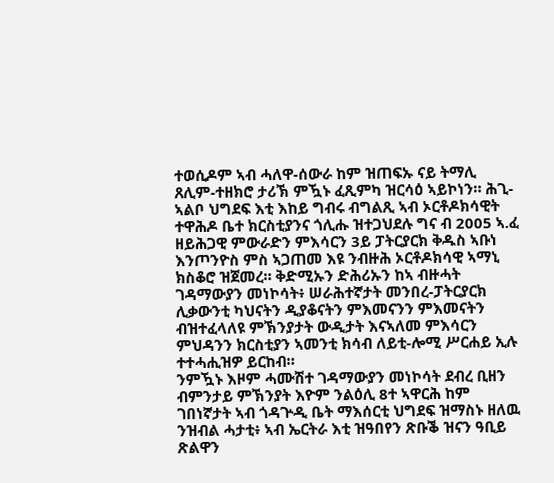ተወሲዶም ኣብ ሓለዋ-ሰውራ ከም ዝጠፍኡ ናይ ትማሊ ጸሊም-ተዘክሮ ታሪኽ ምዃኑ ፈጺምካ ዝርሳዕ ኣይኮነን። ሕጊ-ኣልቦ ህግደፍ እቲ እከይ ግብሩ ብግልጺ ኣብ ኦርቶዶክሳዊት ተዋሕዶ ቤተ ክርስቲያንና ጎሊሑ ዝተጋህደሉ ግና ብ 2005 ኣ.ፈ ዘይሕጋዊ ምውራድን ምእሳርን 3ይ ፓትርያርክ ቅዱስ ኣቡነ እንጦንዮስ ምስ ኣጋጠመ እዩ ንብዙሕ ኦርቶዶክሳዊ ኣማኒ ክስቆሮ ዝጀመረ። ቅድሚኡን ድሕሪኡን ከኣ ብዙሓት ገዳማውያን መነኮሳት፥ ሠራሕተኛታት መንበረ-ፓትርያርክ ሊቃውንቲ ካህናትን ዲያቆናትን ምእመናንን ምእመናትን ብዝተፈላለዩ ምኽንያታት ውዲታት እናኣለመ ምእሳርን ምህዳንን ክርስቲያን ኣመንቲ ክሳብ ለይቲ-ሎሚ ሥርሐይ ኢሉ ተተሓሒዝዎ ይርከብ።
ንምዃኑ እዞም ሓሙሽተ ገዳማውያን መነኮሳት ደብረ ቢዘን ብምንታይ ምኽንያት እዮም ንልዕሊ 8ተ ኣዋርሕ ከም ገበነኛታት ኣብ ጎዳጕዲ ቤት ማእሰርቲ ህግደፍ ዝማስኑ ዘለዉ ንዝብል ሓታቲ፥ ኣብ ኤርትራ እቲ ዝዓበየን ጽቡቕ ዝናን ዓቢይ ጽልዋን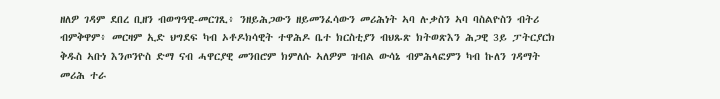ዘለዎ ገዳም ደበረ ቢዘን ብወግዓዊ-መርገጺ፥ ንዘይሕጋውን ዘይመንፈሳውን መሪሕነት ኣባ ሉቃስን ኣባ ባስልዮስን ብትሪ ብምቅዋም፥ መርዛም ኢድ ህግደፍ ካብ ኦቶዶክሳዊት ተዋሕዶ ቤተ ክርስቲያን ብህጹጽ ክትወጽእን ሕጋዊ 3ይ ፓትርያርክ ቅዱስ ኣቡነ እንጦንዮስ ድማ ናብ ሓዋርያዊ መንበሮም ክምለሱ ኣለዎም ዝብል ውሳኔ ብምሕላፎምን ካብ ኩለን ገዳማት መሪሕ ተራ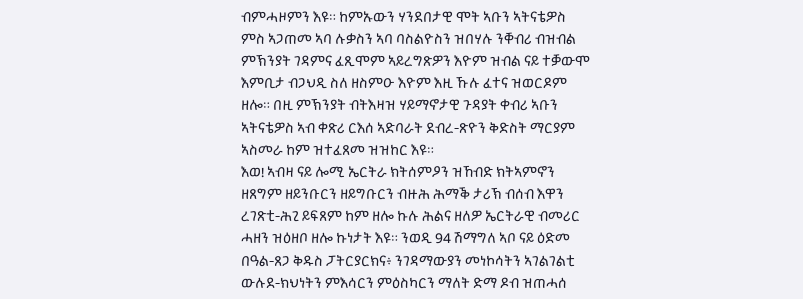ብምሓዞምን እዩ። ከምኡውን ሃንደበታዊ ሞት ኣቡን ኣትናቴዎስ ምስ ኣጋጠመ ኣባ ሉቃስን ኣባ ባስልዮስን ዝበሃሉ ንቐብሪ ብዝብል ምኽንያት ገዳምና ፈጺሞም ኣይረግጽዎን እዮም ዝብል ናይ ተቓውሞ እምቢታ ብጋህዲ ስለ ዘስምዑ እዮም እዚ ኹሉ ፈተና ዝወርዶም ዘሎ። በዚ ምኽንያት ብትእዛዝ ሃይማኖታዊ ጉዳያት ቀብሪ ኣቡን ኣትናቴዎስ ኣብ ቀጽሪ ርእሰ ኣድባራት ደብረ-ጽዮን ቅድስት ማርያም ኣስመራ ከም ዝተፈጸመ ዝዝከር እዩ።
እወ! ኣብዛ ናይ ሎሚ ኤርትራ ክትሰምዖን ዝኸብድ ክትኣምኖን ዘጸግም ዘይንቡርን ዘይግቡርን ብዙሕ ሕማቕ ታሪኽ ብሰብ እዋን ረገጽቲ-ሕጊ ይፍጸም ከም ዘሎ ኩሉ ሕልና ዘለዎ ኤርትራዊ ብመሪር ሓዘን ዝዕዘቦ ዘሎ ኩነታት እዩ። ንወዲ 94 ሽማግለ ኣቦ ናይ ዕድመ በዓል-ጸጋ ቅዱስ ፓትርያርክና፥ ንገዳማውያን መነኮሳትን ኣገልገልቲ ውሉደ-ክህነትን ምእሳርን ምዕስካርን ማለት ድማ ዶብ ዝጠሓሰ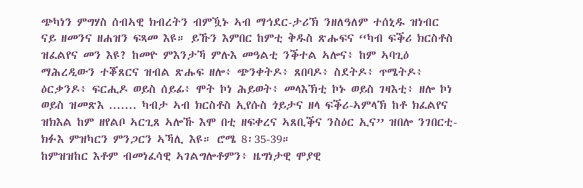ጭካነን ምግሃስ ሰብኣዊ ክብረትን ብምዃኑ ኣብ ማኅደር-ታሪኽ ንዘለዓለም ተሰኒዱ ዝነብር ናይ ዘመንና ዘሐዝን ፍጻመ እዩ። ይኹን እምበር ከምቲ ቅዱስ ጽሑፍና ‘‘ካብ ፍቕሪ ክርስቶስ ዝፈልየና መን እዩ? ከመዮ ምእንታኻ ምሉእ መዓልቲ ንቕተል ኣሎና፥ ከም ኣባጊዕ ማሕረዲውን ተቖጸርና ዝብል ጽሑፍ ዘሎ፥ ጭንቀትዶ፥ ጸበባዶ፥ ስደትዶ፥ ጥሜትዶ፥ ዕርቃንዶ፥ ፍርሒዶ ወይስ ሰይፊ፥ ሞት ኮነ ሕይወት፥ መላእኽቲ ኮኑ ወይስ ገዛእቲ፥ ዘሎ ኮነ ወይስ ዝመጽእ ....... ካብታ ኣብ ክርስቶስ ኢየሱስ ጎይታና ዘላ ፍቕሪ-ኣምላኽ ከቶ ክፈልየና ዝክእል ከም ዘየልቦ ኣርጊጸ ኣሎኹ እሞ በቲ ዘፍቀረና ኣጸቢቕና ንስዕር ኢና’’ ዝበሎ ንገበርቲ-ክፉእ ምዝካርን ምንጋርን ኣኻሊ እዩ። ሮሜ 8፡35-39።
ከምዝዝከር እቶም ብመነፈሳዊ ኣገልግሎቶምን፥ ዜግነታዊ ሞያዊ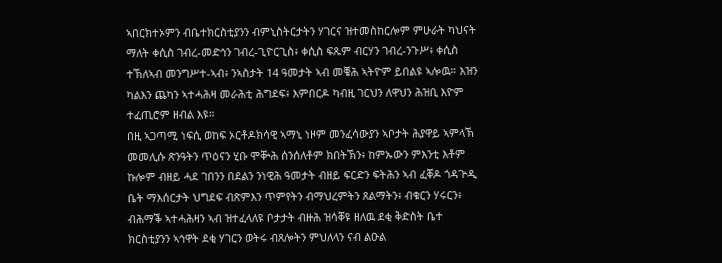ኣበርክተኦምን ብቤተክርስቲያንን ብምኒስትርታትን ሃገርና ዝተመስከርሎም ምሁራት ካህናት ማለት ቀሲስ ገብረ-መድኅን ገብረ-ጊዮርጊስ፥ ቀሲስ ፍጹም ብርሃን ገብረ-ንጉሥ፥ ቀሲስ ተኽለኣብ መንግሥተ-ኣብ፥ ንኣስታት 14 ዓመታት ኣብ መቑሕ ኣትዮም ይበልዩ ኣሎዉ። እዝን ካልእን ጨካን ኣተሓሕዛ መራሕቲ ሕግደፍ፥ እምበርዶ ካብዚ ገርህን ለዋህን ሕዝቢ እዮም ተፈጢሮም ዘብል እዩ።
በዚ ኣጋጣሚ ነፍሲ ወከፍ ኦርቶዶክሳዊ ኣማኒ ነዞም መንፈሳውያን ኣቦታት ሕያዋይ ኣምላኽ መመሊሱ ጽንዓትን ጥዕናን ሂቡ ሞቝሕ ሰንሰለቶም ክበትኽን፥ ከምኡውን ምእንቲ እቶም ኩሎም ብዘይ ሓደ ገበንን በደልን ንነዊሕ ዓመታት ብዘይ ፍርድን ፍትሕን ኣብ ፈቐዶ ጎዳጕዲ ቤት ማእሰርታት ህግደፍ ብጽምእን ጥምየትን ብማህረምትን ጸልማትን፥ ብቁርን ሃሩርን፥ ብሕማቕ ኣተሓሕዛን ኣብ ዝተፈላለዩ ቦታታት ብዙሕ ዝሳቐዩ ዘለዉ ደቂ ቅድስት ቤተ ክርስቲያንን ኣኅዋት ደቂ ሃገርን ወትሩ ብጸሎትን ምህለላን ናብ ልዑል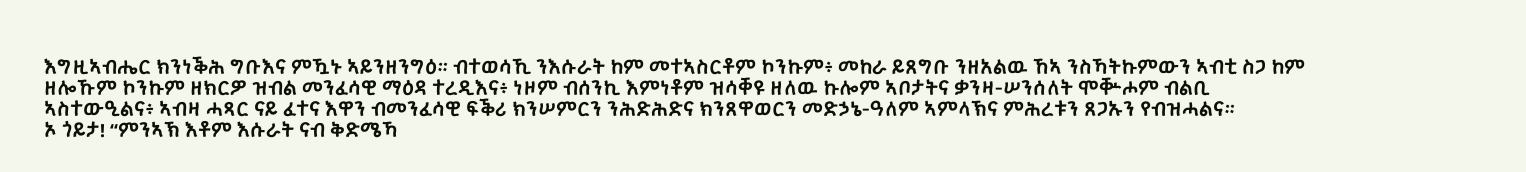እግዚኣብሔር ክንነቕሕ ግቡእና ምዃኑ ኣይንዘንግዕ። ብተወሳኺ ንእሱራት ከም መተኣስርቶም ኮንኩም፥ መከራ ይጸግቡ ንዘአልዉ ኸኣ ንስኻትኩምውን ኣብቲ ስጋ ከም ዘሎኹም ኮንኩም ዘክርዎ ዝብል መንፈሳዊ ማዕዳ ተረዲእና፥ ነዞም ብሰንኪ እምነቶም ዝሳቐዩ ዘለዉ ኩሎም ኣቦታትና ቃንዛ-ሠንሰለት ሞቝሖም ብልቢ ኣስተውዒልና፥ ኣብዛ ሓጻር ናይ ፈተና እዋን ብመንፈሳዊ ፍቕሪ ክንሠምርን ንሕድሕድና ክንጸዋወርን መድኃኔ-ዓለም ኣምላኽና ምሕረቱን ጸጋኡን የብዝሓልና።
ኦ ጎይታ! ‘‘ምንኣኽ እቶም እሱራት ናብ ቅድሜኻ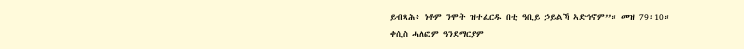ይብጻሕ፥ ነቶም ንሞት ዝተፈርዱ በቲ ዓቢይ ኃይልኻ ኣድኅኖም’’። መዝ 79፡10።
ቀሲስ ሓለፎም ዓንደማርያም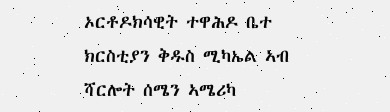ኦርቶዶክሳዊት ተዋሕዶ ቤተ ክርስቲያን ቅዱስ ሚካኤል ኣብ ሻርሎት ሰሜን ኣሜሪካ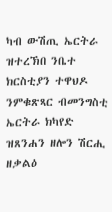ካብ ውሽጢ ኤርትራ ዝተረኽበ ንቤተ ክርስቲያን ተዋህዶ ንምቁጽጻር ብመንግስቲ ኤርትራ ክካየድ ዝጸንሐን ዘሎን ሽርሒ ዘቃልዕ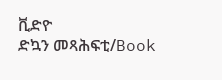ቪድዮ
ድኳን መጻሕፍቲ/Book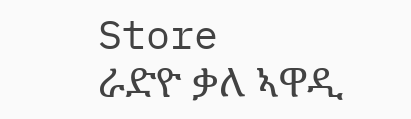Store
ራድዮ ቃለ ኣዋዲ